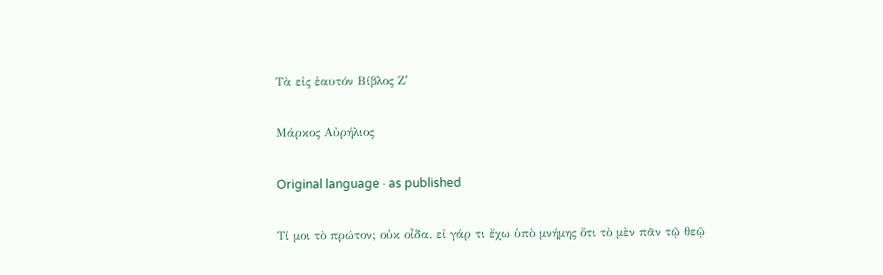Τὰ εἰς ἑαυτόν Βίβλος Ζʹ

Μάρκος Αὐρήλιος

Original language · as published

Τί μοι τὸ πρώτον; οὐκ οἶδα. εἰ γάρ τι ἔχω ὑπὸ μνήμης ὅτι τὸ μὲν πᾶν τῷ θεῷ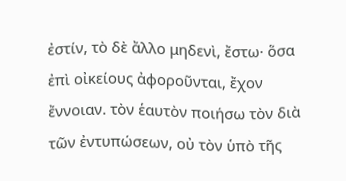ἐστίν, τὸ δὲ ἄλλο μηδενὶ, ἔστω· ὅσα ἐπὶ οἰκείους ἀφοροῦνται, ἔχον ἔννοιαν. τὸν ἑαυτὸν ποιήσω τὸν διὰ τῶν ἐντυπώσεων, οὐ τὸν ὑπὸ τῆς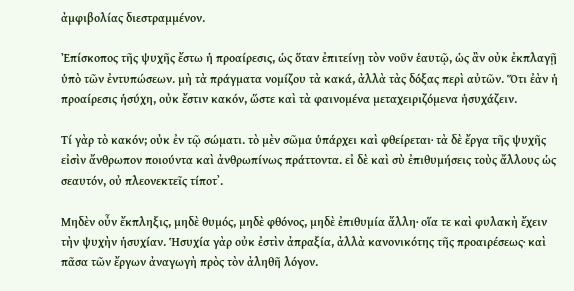ἀμφιβολίας διεστραμμένον.

Ἐπίσκοπος τῆς ψυχῆς ἔστω ἡ προαίρεσις, ὡς ὅταν ἐπιτείνῃ τὸν νοῦν ἑαυτῷ, ὡς ἂν οὐκ ἐκπλαγῇ ὑπὸ τῶν ἐντυπώσεων. μὴ τὰ πράγματα νομίζου τὰ κακά, ἀλλὰ τὰς δόξας περὶ αὐτῶν. Ὅτι ἐὰν ἡ προαίρεσις ἡσύχη, οὐκ ἔστιν κακόν, ὥστε καὶ τὰ φαινομένα μεταχειριζόμενα ἡσυχάζειν.

Τί γὰρ τὸ κακόν; οὐκ ἐν τῷ σώματι. τὸ μὲν σῶμα ὑπάρχει καὶ φθείρεται· τὰ δὲ ἔργα τῆς ψυχῆς εἰσὶν ἄνθρωπον ποιούντα καὶ ἀνθρωπίνως πράττοντα. εἰ δὲ καὶ σὺ ἐπιθυμήσεις τοὺς ἄλλους ὡς σεαυτόν, οὐ πλεονεκτεῖς τίποτ᾽.

Μηδὲν οὖν ἔκπληξις, μηδὲ θυμός, μηδὲ φθόνος, μηδὲ ἐπιθυμία ἄλλη· οἵα τε καὶ φυλακὴ ἔχειν τὴν ψυχὴν ἡσυχίαν. Ἡσυχία γὰρ οὐκ ἐστὶν ἀπραξία, ἀλλὰ κανονικότης τῆς προαιρέσεως· καὶ πᾶσα τῶν ἔργων ἀναγωγὴ πρὸς τὸν ἀληθῆ λόγον.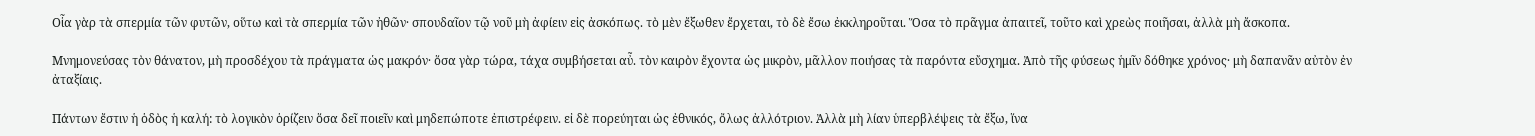Οἷα γὰρ τὰ σπερμία τῶν φυτῶν, οὕτω καὶ τὰ σπερμία τῶν ἠθῶν· σπουδαῖον τῷ νοῦ μὴ ἀφίειν εἰς ἀσκόπως. τὸ μὲν ἔξωθεν ἔρχεται, τὸ δὲ ἔσω ἐκκληροῦται. Ὅσα τὸ πρᾶγμα ἀπαιτεῖ, τοῦτο καὶ χρεὼς ποιῆσαι, ἀλλὰ μὴ ἄσκοπα.

Μνημονεύσας τὸν θάνατον, μὴ προσδέχου τὰ πράγματα ὡς μακρόν· ὅσα γὰρ τώρα, τάχα συμβήσεται αὖ. τὸν καιρὸν ἔχοντα ὡς μικρὸν, μᾶλλον ποιήσας τὰ παρόντα εὔσχημα. Ἀπὸ τῆς φύσεως ἡμῖν δόθηκε χρόνος· μὴ δαπανᾶν αὐτὸν ἐν ἀταξίαις.

Πάντων ἔστιν ἡ ὁδὸς ἡ καλή: τὸ λογικὸν ὁρίζειν ὅσα δεῖ ποιεῖν καὶ μηδεπώποτε ἐπιστρέφειν. εἰ δὲ πορεύηται ὡς ἐθνικός, ὄλως ἀλλότριον. Ἀλλὰ μὴ λίαν ὑπερβλέψεις τὰ ἔξω, ἵνα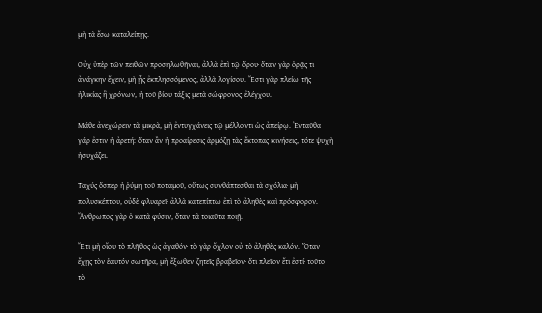μὴ τὰ ἔσω καταλείπῃς.

Οὐχ ὑπὲρ τῶν πειθῶν προσηλωθῆναι, ἀλλὰ ἐπὶ τῷ ὅρου· ὅταν γὰρ ὁρᾷς τι ἀνάγκην ἔχειν, μὴ ᾖς ἐκπλησσόμενος, ἀλλὰ λογίσου. Ἔστι γὰρ πλείω τῆς ἡλικίας ἢ χρόνων, ἡ τοῦ βίου τάξις μετὰ σώφρονος ἐλέγχου.

Μάθε ἀνεχώρειν τὰ μικρὰ, μὴ ἐντυγχάνεις τῷ μέλλοντι ὡς ἀπείρῳ. Ἐνταῦθα γάρ ἐστιν ἡ ἀρετή: ὅταν ἂν ἡ προαίρεσις ἁρμόζῃ τὰς ἔκτοπας κινήσεις, τότε ψυχὴ ἡσυχάζει.

Ταχύς ὅσπερ ἡ ῥύμη τοῦ ποταμοῦ, οὕτως συνθάπτεσθαι τὰ σχόλια· μὴ πολυσκέπτου, οὐδὲ φλυαρεῖ· ἀλλὰ κατεπίπτω ἐπὶ τὸ ἀληθὲς καὶ πρόσφορον. Ἄνθρωπος γὰρ ὁ κατὰ φύσιν, ὅταν τὰ τοιαῦτα ποιῇ.

Ἔτι μὴ οἴου τὸ πλῆθος ὡς ἀγαθόν· τὸ γὰρ ὄχλον οὐ τὸ ἀληθὲς καλόν. Ὅταν ἔχῃς τὸν ἑαυτόν σωτῆρα, μὴ ἔξωθεν ζητεῖς βραβεῖον· ὅτι πλεῖον ἔτι ἐστί· τοῦτο τὸ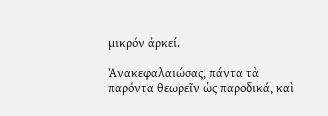μικρόν ἀρκεί.

Ἀνακεφαλαιώσας, πάντα τὰ παρόντα θεωρεῖν ὡς παροδικά, καὶ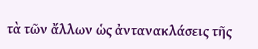τὰ τῶν ἄλλων ὡς ἀντανακλάσεις τῆς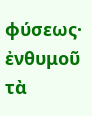φύσεως· ἐνθυμοῦ τὰ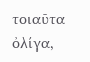τοιαῦτα ὀλίγα,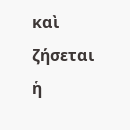καὶ ζήσεται ἡ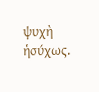ψυχὴ ἡσύχως.